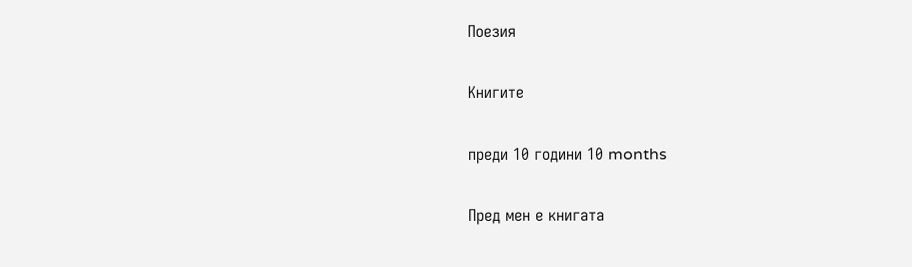Поезия

Книгите

преди 10 години 10 months

Пред мен е книгата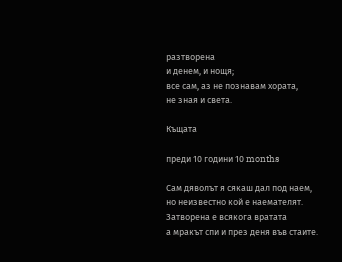разтворена
и денем, и нощя;
все сам, аз не познавам хората,
не зная и света.

Къщата

преди 10 години 10 months

Сам дяволът я сякаш дал под наем,
но неизвестно кой е наемателят.
Затворена е всякога вратата
а мракът спи и през деня във стаите.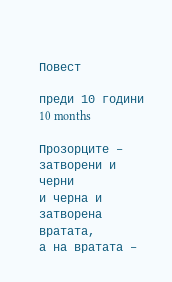Повест

преди 10 години 10 months

Прозорците – затворени и черни
и черна и затворена вратата,
а на вратата –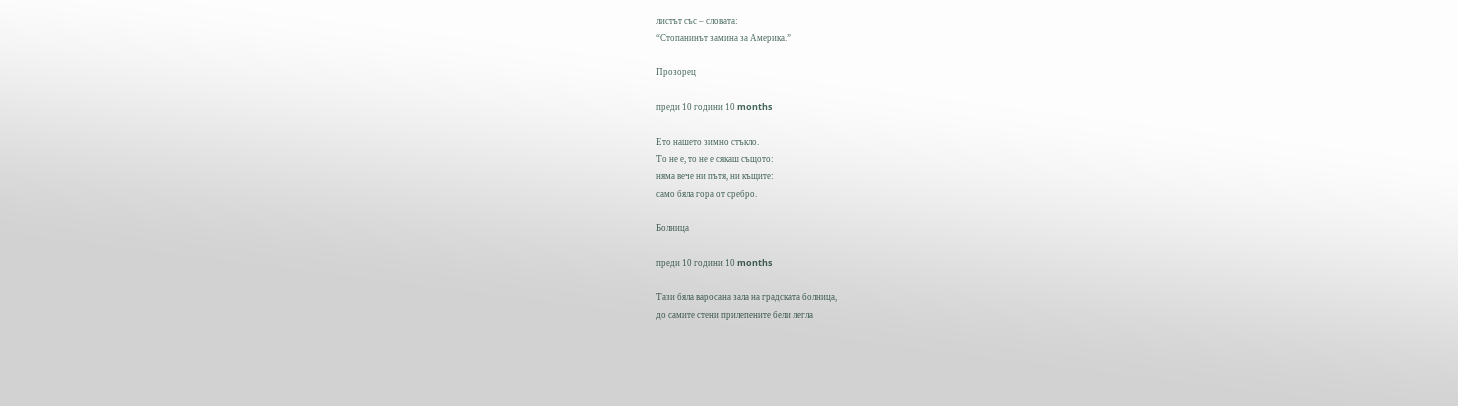листът със – словата:
“Стопанинът замина за Америка.”

Прозорец

преди 10 години 10 months

Ето нашето зимно стъкло.
То не е, то не е сякаш същото:
няма вече ни пътя, ни къщите:
само бяла гора от сребро.

Болница

преди 10 години 10 months

Тази бяла варосана зала на градската болница,
до самите стени прилепените бели легла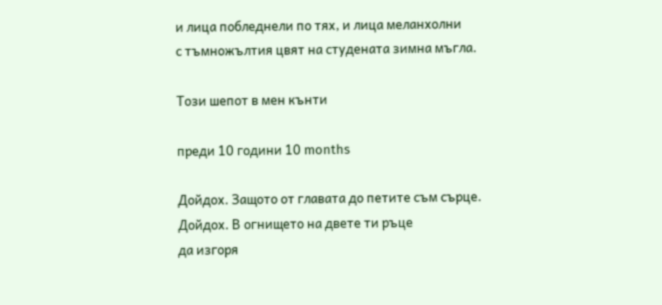и лица побледнели по тях, и лица меланхолни
с тъмножълтия цвят на студената зимна мъгла.

Този шепот в мен кънти

преди 10 години 10 months

Дойдох. Защото от главата до петите съм сърце.
Дойдох. В огнището на двете ти ръце
да изгоря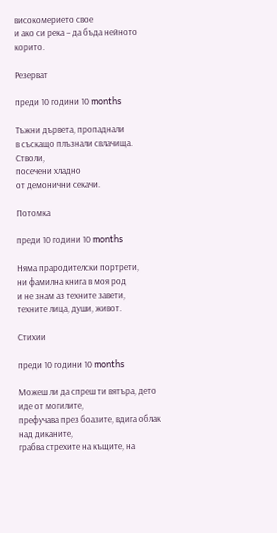високомерието свое
и ако си река – да бъда нейното корито.

Резерват

преди 10 години 10 months

Тъжни дървета, пропаднали
в съскащо плъзнали свлачища.
Стволи,
посечени хладно
от демонични секачи.

Потомка

преди 10 години 10 months

Няма прародителски портрети,
ни фамилна книга в моя род
и не знам аз техните завети,
техните лица, души, живот.

Стихии

преди 10 години 10 months

Можеш ли да спреш ти вятъра, дето иде от могилите,
префучава през боазите, вдига облак над диканите,
грабва стрехите на къщите, на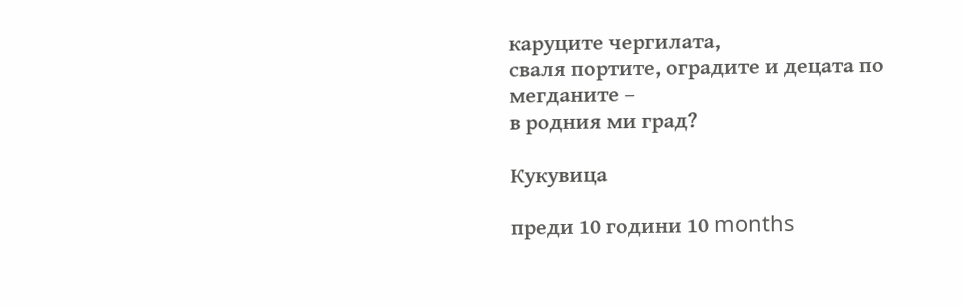каруците чергилата,
сваля портите, оградите и децата по мегданите –
в родния ми град?

Кукувица

преди 10 години 10 months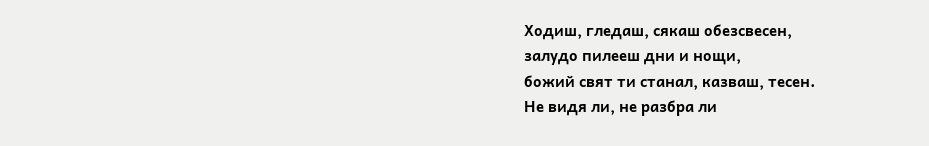Ходиш, гледаш, сякаш обезсвесен,
залудо пилееш дни и нощи,
божий свят ти станал, казваш, тесен.
Не видя ли, не разбра ли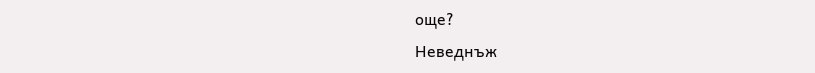още?
Неведнъж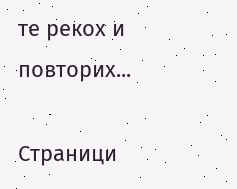те рекох и повторих...

Страници